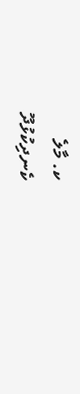ކ. މާލެ
ކެނދިކުޅުދޫ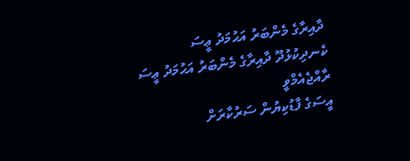ދާއިރާގެ މެންބަރު އަޙުމަދު ޢީސަ
ކެނދިކުޅުދޫ ދާއިރާގެ މެންބަރު އަޙުމަދު ޢީސަ
ރާއްޖެއެމްވީ
އީސަގެ ފާޑުކިޔުން ސަރުކާރަށް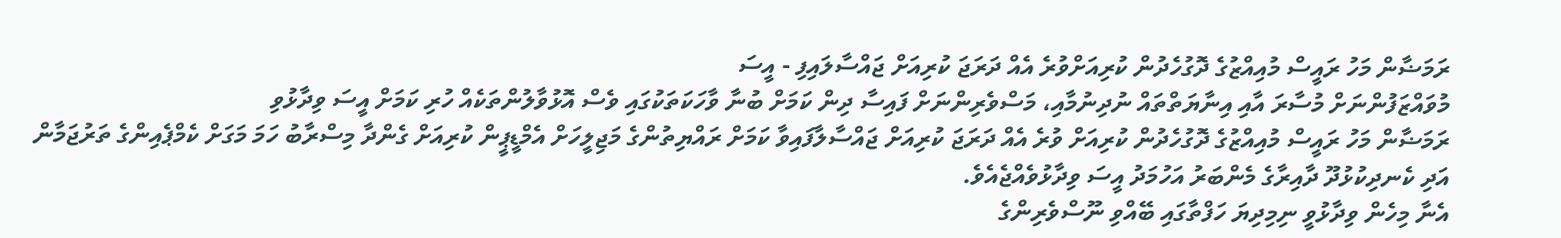ރަމަޟާން މަހު ރައީސް މުއިއްޒުގެ ދޮގުހެދުން ކުރިއަށްވުރެ އެއް ދަރަޖަ ކުރިއަށް ޖައްސާލައިފި - އީސަ
މުވައްޒަފުންނަށް މުސާރަ އާއި އިނާޔަތްތައް ނުދިނުމާއި، މަސްވެރިންނަށް ފައިސާ ދިން ކަމަށް ބުނާ ވާހަކަތަކުގައި ވެސް އޮޅުވާލުންތަކެއް ހުރި ކަމަށް އީސަ ވިދާޅުވި
ރަމަޟާން މަހު ރައީސް މުއިއްޒުގެ ދޮގުހެދުން ކުރިއަށް ވުރެ އެއް ދަރަޖަ ކުރިއަށް ޖައްސާލާފައިވާ ކަމަށް ރައްޔިތުންގެ މަޖިލީހަށް އެމްޑީޕީން ކުރިއަށް ގެންދާ މިސްރާބު ހަމަ މަގަށް ކެމްޕެއިންގެ ތަރުޖަމާން އަދި ކެނދިކުޅުދޫ ދާއިރާގެ މެންބަރު އަހުމަދު އީސަ ވިދާޅުވެއްޖެއެވެ.
އެނާ މިހެން ވިދާޅުވީ ނިމިދިޔަ ހަފްތާގައި ބޭއްވި ނޫސްވެރިންގެ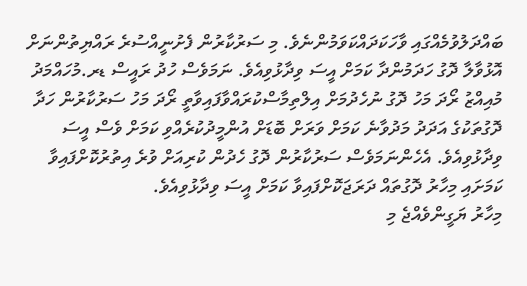ބައްދަލުވުމެއްގައި ވާހަކަދައްކަވަމުންނެވެ. މި ސަރުކާރުން ފެށުނީއްސުރެ ރައްޔިތުންނަށް އޮޅުވާލާ ދޮގު ހަދަމުންދާ ކަމަށް އީސަ ވިދާޅުވިއެވެ. ނަމަވެސް ހުދު ރައީސް ޑރ.މުހައްމަދު މުއިއްޒު ރޯދަ މަހު ދޮގު ނުހެދުމަށް އިލްތިމާސްކުރައްވާފައިވާތީ ރޯދަ މަހު ސަރުކާރުން ހަދާ ދޮގުތަކުގެ އަދަދު މަދުވާނެ ކަމަށް ވަރަށް ބޮޑަށް އުންމީދުކުރެއްވި ކަމަށް ވެސް އީސަ ވިދާޅުވިއެވެ. އެހެންނަމަވެސް ސަރުކާރުން ދޮގު ހެދުން ކުރިއަށް ވުރެ އިތުރުކޮށްފައިވާ ކަމަށައި މިހާރު ދޮގުތައް ދަރަޖަކޮށްފައިވާ ކަމަށް އީސަ ވިދާޅުވިއެވެ.
މިހާރު ޔަގީންވެއްޖެ މި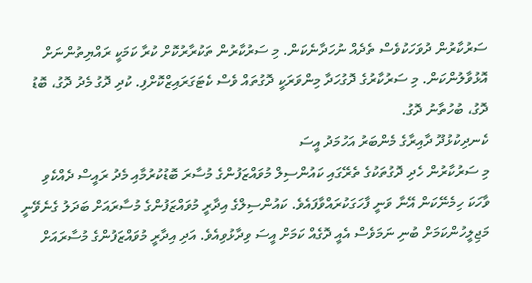ސަރުކާރުން ދުވަހަކުވެސް ތެދެއް ނުހަދާނެކަން. މި ސަރުކާރުން ތަކުރާރުކޮށް ކުރާ ކަމަކީ ރައްޔިތުންނަށް އޮޅުވާލުންކަން. މި ސަރުކާރުގެ ދޮގުހަދާ މިންވަރަކީ ދޮގުތައް ވެސް ކެޓަގަރައިޒްކޮށްފި. ކުދި ދޮގު މެދު ދޮގު، ބޮޑު ދޮގު، ބުހުތާނު ދޮގު.
ކެނދިކުޅުދޫ ދާއިރާގެ މެންބަރު އަހުމަދު އީސަ
މި ސަރުކާރުން ހެދި ދޮގުތަކުގެ ތެރޭގައި ކައުންސިލް މުވައްޒަފުންގެ މުސާރަ ބޮޑުކުރުމާއި މެދު ރައީސް ދެއްކެވި ވާހަކަ ހިމެނޭކަން އޭނާ ވަނީ ފާހަގަކުރައްވާފައެވެ. ކައުންސިލްގެ އިދާރީ މުވައްޒަފުންގެ މުސާރައަށް ބަދަލު ގެނެވޭނީ މަޖިލީހުންކަމަށް ބުނި ނަމަވެސް އެއީ ދޮގެއް ކަމަށް އީސަ ވިދާޅުވިއެވެ. އަދި އިދާރީ މުވައްޒަފުންގެ މުސާރައަށް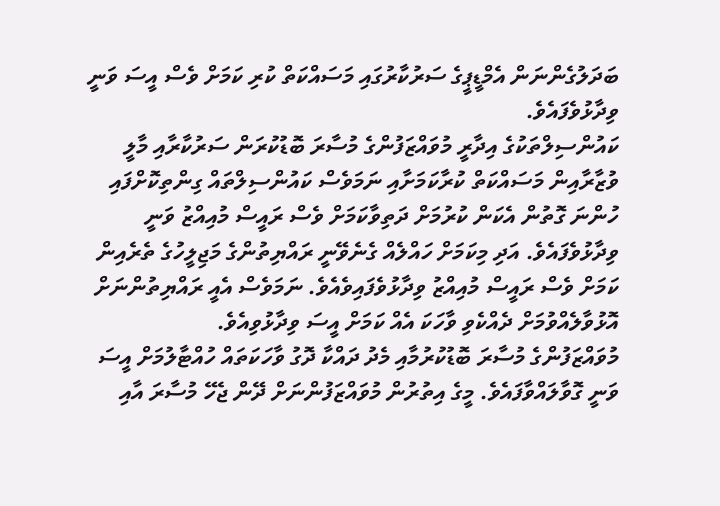ބަދަލުގެންނަން އެމްޑީޕީގެ ސަރުކާރުގައި މަސައްކަތް ކުރި ކަމަށް ވެސް އީސަ ވަނީ ވިދާޅުވެފައެވެ.
ކައުންސިލްތަކުގެ އިދާރީ މުވައްޒަފުންގެ މުސާރަ ބޮޑުކުރަން ސަރުކާރާއި މާލީ ވުޒާރާއިން މަސައްކަތް ކުރާކަމަށާއި ނަމަވެސް ކައުންސިލްތައް ގިންތިކޮށްފައި ހުންނަ ގޮތުން އެކަން ކުރުމަށް ދަތިވާކަމަށް ވެސް ރައީސް މުއިއްޒު ވަނީ ވިދާޅުވެފައެވެ. އަދި މިކަމަށް ހައްލެއް ގެނެވޭނީ ރައްޔިތުންގެ މަޖިލީހުގެ ތެރެއިން ކަމަށް ވެސް ރައީސް މުއިއްޒު ވިދާޅުވެފައިވެއެވެ. ނަމަވެސް އެއީ ރައްޔިތުންނަށް އޮޅުވާލެއްވުމަށް ދެއްކެވި ވާހަކަ އެއް ކަމަށް އީސަ ވިދާޅުވިއެވެ.
މުވައްޒަފުންގެ މުސާރަ ބޮޑުކުރުމާއި މެދު ދައްކާ ދޮގު ވާހަކަތައް ހުއްޓާލުމަށް އީސަ ވަނީ ގޮވާލައްވާފައެވެ. މީގެ އިތުރުން މުވައްޒަފުންނަށް ދޭން ޖެހޭ މުސާރަ އާއި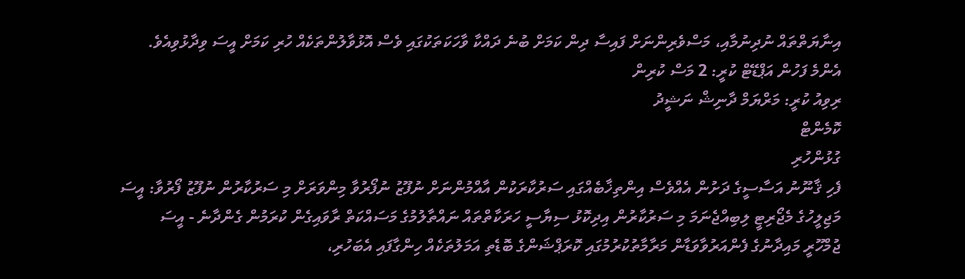އިނާޔަތްތައް ނުދިނުމާއި، މަސްވެރިންނަށް ފައިސާ ދިން ކަމަށް ބުނެ ދައްކާ ވާހަކަތަކުގައި ވެސް އޮޅުވާލުންތަކެއް ހުރި ކަމަށް އީސަ ވިދާޅުވިއެވެ.
އެންމެ ފަހުން އަޕްޑޭޓް ކުރީ: 2 މަސް ކުރިން
ރިވިއު ކުރީ: މަރްޔަމް ދާނިޝް ނަޝީދު
ކޮމެންޓް
ގުޅުންހުރި
ފެހި ޤާނޫނު އަސާސީގެ ދަށުން އެއްވެސް އިންތިޚާބެއްގައި ސަރުކާރަކުން އާއްމުންނަށް ނުފޫޒު ނުފޯރުވާ މިންވަރަށް މި ސަރުކާރުން ނުފޫޒު ފޯރުވާ: އީސަ
މަޖިލީހުގެ މެޖޯރިޓީ ލިބިއްޖެނަމަ މި ސަރުކާރުން އިދިކޮޅު ސިޔާސީ ހަރަކާތްތައް ނައްތާލުމުގެ މަސައްކަތް ރާވައިގެން ކުރަމުން ގެންދާނެ - އީސަ
ޖުމްހޫރީ މައިދާނުގެ ފެންއަރުވާވަޑާން މަރާމާތުކުރުމުގައި ކޮރަޕްޝަންގެ ބޮޑެތި އަމަލުތަކެއް ހިންގާފައި އެބަހުރި،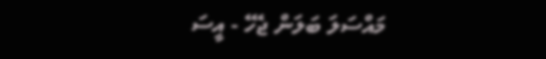މައްސަލަ ބަލަން ޖެހޭ - އީސަ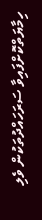ހިމާޔަތްކޮށްފައިވާ ސަރަހައްދުތަކުން ވެލި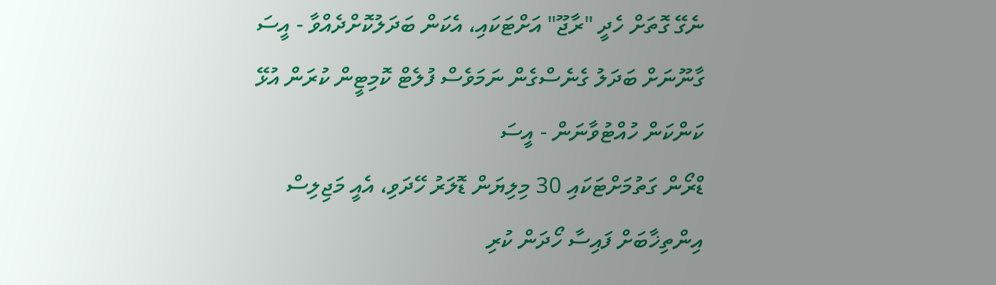ނެގޭ ގޮތަށް ހެދީ "ރާޖޫ" އަށްޓަކައި، އެކަން ބަދަލުކޮށްދެއްވާ - އީސަ
ގާނޫނަށް ބަދަލު ގެނެސްގެން ނަމަވެސް ފުލެޓް ކޮމިޓީން ކުރަން އުޅޭ ކަންކަން ހުއްޓުވާނަން - އީސަ
ޑްރޯން ގަތުމަށްޓަކައި 30 މިލިޔަން ޑޮލަރު ހޭދަވި، އެއީ މަޖިލިސް އިންތިޚާބަށް ފައިސާ ހޯދަން ކުރި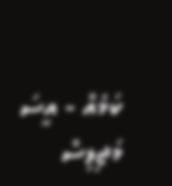ކަމެއް - އީސަ
މަޖިލިސް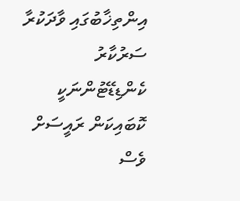އިންތިޚާބުގައި ވާދަކުރާ ސަރުކާރު ކެންޑިޑޭޓުންނަކީ ކޮބައިކަން ރައީސަށް ވެސް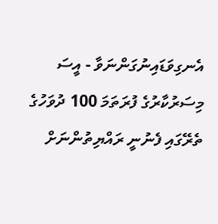އެނގިވަޑައިނުގަންނަވާ - އީސަ
މިސަރުކާރުގެ ފުރަތަމަ 100 ދުވަހުގެ ތެރޭގައި ފެނުނީ ރައްޔިތުންނަށް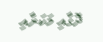ދޮގާއި މަކަރާއި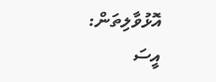އޮޅުވާލިތަން: އީސަ